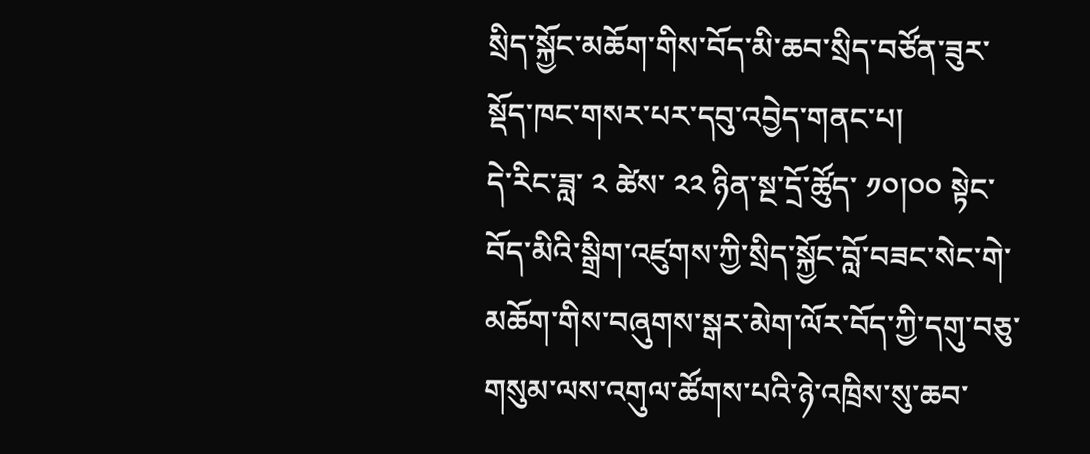སྲིད་སྐྱོང་མཆོག་གིས་བོད་མི་ཆབ་སྲིད་བཙོན་ཟུར་སྡོད་ཁང་གསར་པར་དབུ་འབྱེད་གནང་པ།
དེ་རིང་ཟླ་ ༢ ཚེས་ ༢༢ ཉིན་སྔ་དྲོ་ཚོུད་ ༡༠།༠༠ སྟེང་བོད་མིའི་སྒྲིག་འཛུགས་ཀྱི་སྲིད་སྐྱོང་བློ་བཟང་སེང་གེ་མཆོག་གིས་བཞུགས་སྒར་མེག་ལོར་བོད་ཀྱི་དགུ་བཅུ་གསུམ་ལས་འགུལ་ཚོགས་པའི་ཉེ་འཁྲིས་སུ་ཆབ་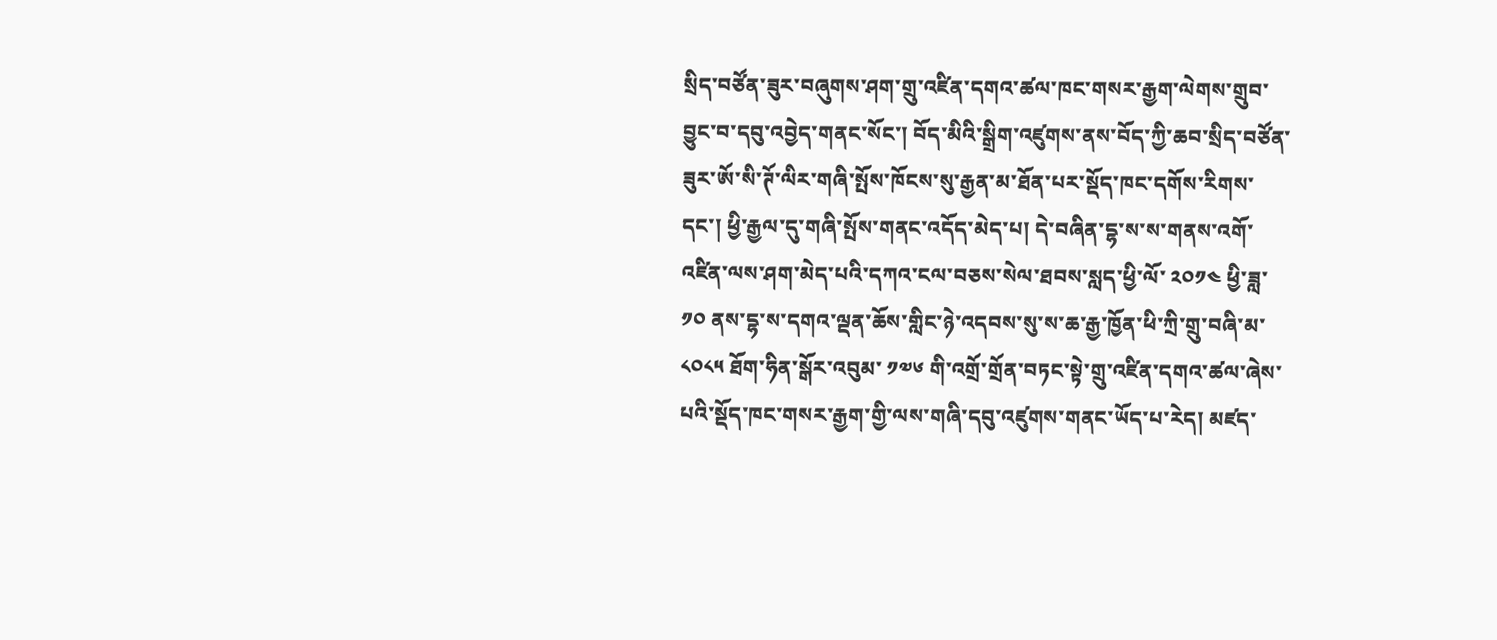སྲིད་བཙོན་ཟུར་བཞུགས་ཤག་གྲུ་འཛིན་དགའ་ཚལ་ཁང་གསར་རྒྱག་ལེགས་གྲུབ་བྱུང་བ་དབུ་འབྱེད་གནང་སོང་། བོད་མིའི་སྒྲིག་འཛུགས་ནས་བོད་ཀྱི་ཆབ་སྲིད་བཙོན་ཟུར་ཨོ་སི་ཊོ་ལིར་གཞི་སྤོས་ཁོངས་སུ་རྒྱན་མ་ཐོན་པར་སྡོད་ཁང་དགོས་རིགས་དང་། ཕྱི་རྒྱལ་དུ་གཞི་སྤོས་གནང་འདོད་མེད་པ། དེ་བཞིན་དྷ་ས་ས་གནས་འགོ་འཛིན་ལས་ཤག་མེད་པའི་དཀའ་ངལ་བཅས་སེལ་ཐབས་སླད་ཕྱི་ལོ་ ༢༠༡༤ ཕྱི་ཟླ་ ༡༠ ནས་དྷ་ས་དགའ་ལྡན་ཆོས་གླིང་ཉེ་འདབས་སུ་ས་ཆ་རྒྱ་ཁྱོན་ཕི་ཀྲི་གྲུ་བཞི་མ་ ༨༠༨༥ ཐོག་ཧིན་སྒོར་འབུམ་ ༡༧༦ གི་འགྲོ་གྲོན་བཏང་སྟེ་གྲུ་འཛིན་དགའ་ཚལ་ཞེས་པའི་སྡོད་ཁང་གསར་རྒྱག་གྱི་ལས་གཞི་དབུ་འཛུགས་གནང་ཡོད་པ་རེད། མཛད་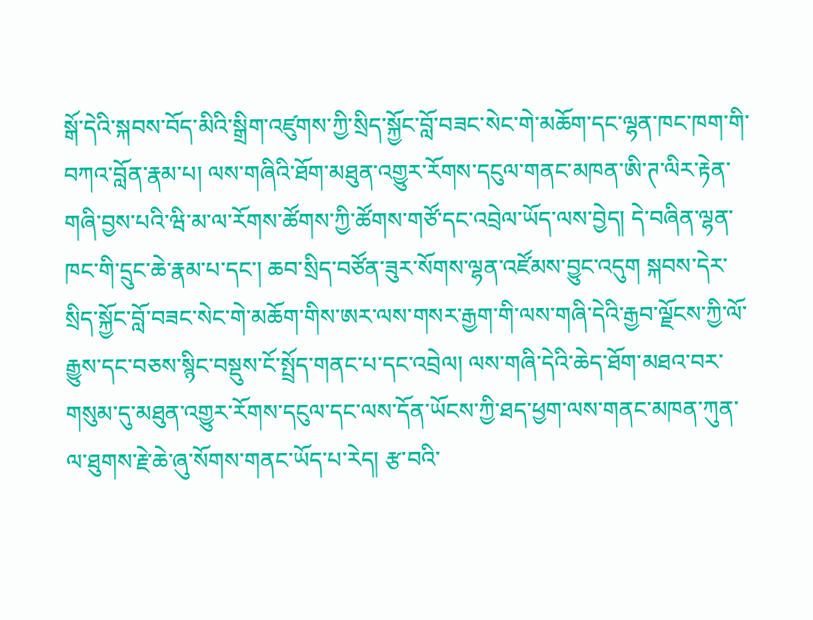སྒོ་དེའི་སྐབས་བོད་མིའི་སྒྲིག་འཛུགས་ཀྱི་སྲིད་སྐྱོང་བློ་བཟང་སེང་གེ་མཆོག་དང་ལྷན་ཁང་ཁག་གི་བཀའ་བློན་རྣམ་པ། ལས་གཞིའི་ཐོག་མཐུན་འགྱུར་རོགས་དངུལ་གནང་མཁན་ཨི་ཊ་ལིར་རྟེན་གཞི་བྱས་པའི་ཝི་མ་ལ་རོགས་ཚོགས་ཀྱི་ཚོགས་གཙོ་དང་འབྲེལ་ཡོད་ལས་བྱེད། དེ་བཞིན་ལྷན་ཁང་གི་དྲུང་ཆེ་རྣམ་པ་དང་། ཆབ་སྲིད་བཙོན་ཟུར་སོགས་ལྷན་འཛོམས་བྱུང་འདུག སྐབས་དེར་སྲིད་སྐྱོང་བློ་བཟང་སེང་གེ་མཆོག་གིས་ཨར་ལས་གསར་རྒྱག་གི་ལས་གཞི་དེའི་རྒྱབ་ལྗོངས་ཀྱི་ལོ་རྒྱུས་དང་བཅས་སྙིང་བསྡུས་ངོ་སྤྲོད་གནང་པ་དང་འབྲེལ། ལས་གཞི་དེའི་ཆེད་ཐོག་མཐའ་བར་གསུམ་དུ་མཐུན་འགྱུར་རོགས་དངུལ་དང་ལས་དོན་ཡོངས་ཀྱི་ཐད་ཕྱག་ལས་གནང་མཁན་ཀུན་ལ་ཐུགས་རྗེ་ཆེ་ཞུ་སོགས་གནང་ཡོད་པ་རེད། རྩ་བའི་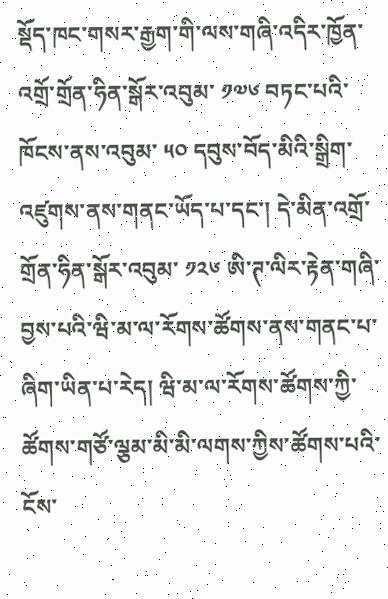སྡོད་ཁང་གསར་རྒྱག་གི་ལས་གཞི་འདིར་ཁྱོན་འགྲོ་གྲོན་ཧིན་སྒོར་འབུམ་ ༡༧༦ བཏང་པའི་ཁོངས་ནས་འབུམ་ ༥༠ དབུས་བོད་མིའི་སྒྲིག་འཛུགས་ནས་གནང་ཡོད་པ་དང་། དེ་མིན་འགྲོ་གྲོན་ཧིན་སྒོར་འབུམ་ ༡༢༦ ཨི་ཊ་ལིར་རྟེན་གཞི་བྱས་པའི་ཝི་མ་ལ་རོགས་ཚོགས་ནས་གནང་པ་ཞིག་ཡིན་པ་རེད། ཝི་མ་ལ་རོགས་ཚོགས་ཀྱི་ཚོགས་གཙོ་ལྕམ་མི་མི་ལགས་ཀྱིས་ཚོགས་པའི་ངོས་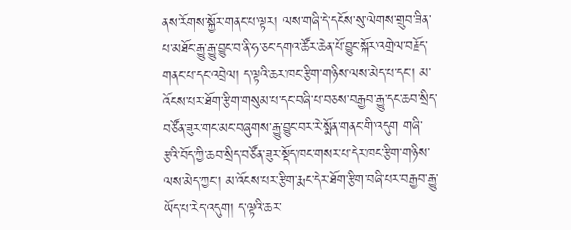ནས་རོགས་སྐྱོར་གནང་པ་ལྟར། ལས་གཞི་དེ་དངོས་སུ་ལེགས་གྲུབ་ཟིན་པ་མཐོང་རྒྱུ་རྒྱུ་བྱུང་བ་ནི་ཧ་ཅང་དགའ་ཚོར་ཆེན་པོ་བྱུང་སྐོར་འགྲེལ་བརྗོད་གནང་པ་དང་འབྲེལ། ད་ལྟའི་ཆར་ཁང་རྩིག་གཉིས་ལས་མེད་པ་དང་། མ་འོངས་པར་ཐོག་རྩིག་གསུམ་པ་དང་བཞི་པ་བཅས་བརྒྱབ་རྒྱུ་དང་ཆབ་སྲིད་བཙོན་ཟུར་གང་མང་བཞུགས་རྒྱུ་བྱུང་བར་རེ་སྨོན་གནང་གི་འདུག གཞི་རྩའི་བོད་ཀྱི་ཆབ་སྲིད་བཙོན་ཟུར་སྡོད་ཁང་གསར་པ་དེར་ཁང་རྩིག་གཉིས་ལས་མེད་ཀྱང་། མ་འོངས་པར་རྩིག་རྨང་དེར་ཐོག་རྩིག་བཞི་པར་བརྒྱབ་རྒྱུ་ཡོད་པ་རེད་འདུག། ད་ལྟའི་ཆར་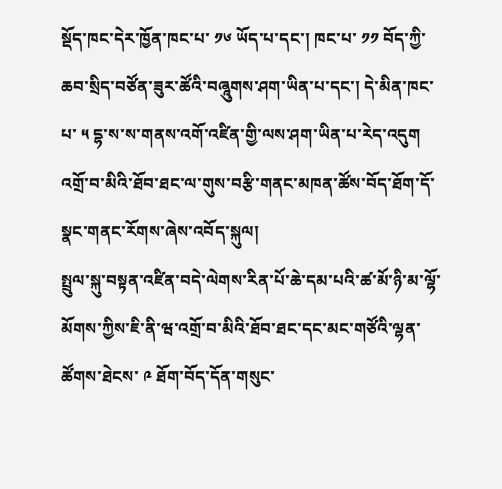སྡོད་ཁང་དེར་ཁྱོན་ཁང་པ་ ༡༦ ཡོད་པ་དང་། ཁང་པ་ ༡༡ བོད་ཀྱི་ཆབ་སྲིད་བཙོན་ཟུར་ཚོའི་བཞཱུགས་ཤག་ཡིན་པ་དང་། དེ་མིན་ཁང་པ་ ༥ དྷ་ས་ས་གནས་འགོ་འཛིན་གྱི་ལས་ཤག་ཡིན་པ་རེད་འདུག
འགྲོ་བ་མིའི་ཐོབ་ཐང་ལ་གུས་བརྩི་གནང་མཁན་ཚོས་བོད་ཐོག་དོ་སྣང་གནང་རོགས་ཞེས་འབོད་སྐུལ།
སྤྲུལ་སྐུ་བསྟན་འཛིན་བདེ་ལེགས་རིན་པོ་ཆེ་དམ་པའི་ཚ་མོ་ཉི་མ་ལྷོ་མོགས་ཀྱིས་ཇི་ནི་ཝ་འགྲོ་བ་མིའི་ཐོབ་ཐང་དང་མང་གཙོའི་ལྷན་ཚོགས་ཐེངས་ ༩ ཐོག་བོད་དོན་གསུང་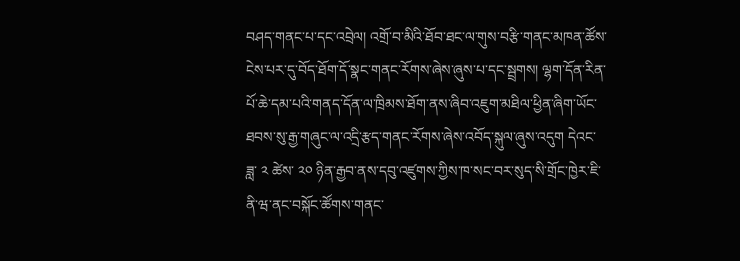བཤད་གནང་པ་དང་འབྲེལ། འགྲོ་བ་མིའི་ཐོབ་ཐང་ལ་གུས་བརྩི་གནང་མཁན་ཚོས་ངེས་པར་དུ་བོད་ཐོག་དོ་སྣང་གནང་རོགས་ཞེས་ཞུས་པ་དང་སྦྲགས། ལྷག་དོན་རིན་པོ་ཆེ་དམ་པའི་གནད་དོན་ལ་ཁྲིམས་ཐོག་ནས་ཞིབ་འཇུག་མཐིལ་ཕྱིན་ཞིག་ཡོང་ཐབས་སུ་རྒྱ་གཞུང་ལ་འདྲི་རྩད་གནང་རོགས་ཞེས་འབོད་སྐུལ་ཞུས་འདུག དེའང་ཟླ་ ༢ ཚེས་ ༢༠ ཉིན་རྒྱབ་ནས་དབུ་འཛུགས་ཀྱིས་ཁ་སང་བར་སུད་སི་གྲོང་ཁྱེར་ཇི་ནི་ཝ་ནང་བསྐོང་ཚོགས་གནང་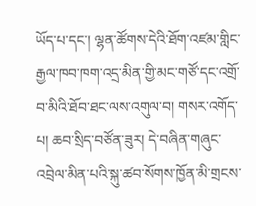ཡོད་པ་དང་། ལྷན་ཚོགས་དེའི་ཐོག་འཛམ་གླིང་རྒྱལ་ཁབ་ཁག་འདྲ་མིན་གྱི་མང་གཙོ་དང་འགྲོ་བ་མིའི་ཐོབ་ཐང་ལས་འགུལ་བ། གསར་འགོད་པ། ཆབ་སྲིད་བཙོན་ཟུར། དེ་བཞིན་གཞུང་འབྲེལ་མིན་པའི་སྐུ་ཚབ་སོགས་ཁྱོན་མི་གྲངས་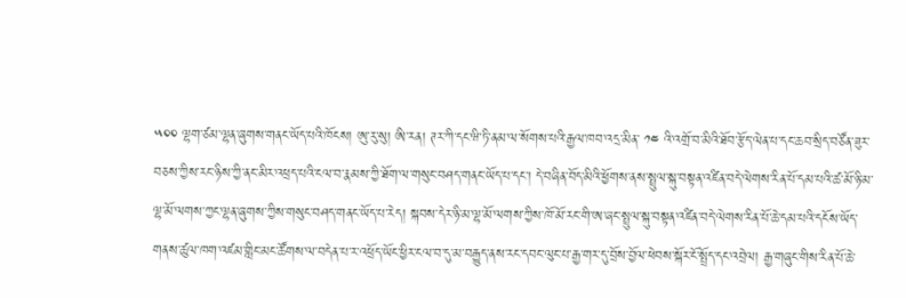༥༠༠ ལྷག་ཙམ་ལྷན་ཞུགས་གནང་ཡོད་པའི་ཁོངས། ཨུ་རུ་སུ། ཨི་རན། ཊར་ཀི་དང་ཝི་ཏི་ནམ་ལ་སོགས་པའི་རྒྱལ་ཁབ་འདྲ་མིན་ ༡༤ འི་འགྲོ་བ་མིའི་ཐོབ་རྩོད་ལེན་པ་དང་ཆབ་སྲིད་བཙོན་ཟུར་བཅས་ཀྱིས་རང་ཉིས་ཀྱི་ནང་མིར་འཕྲད་པའི་ངལ་བ་རྣམས་ཀྱི་ཐོག་ལ་གསུང་བཤད་གནང་ཡོད་པ་དང་། དེ་བཞིན་བོད་མིའི་ཕྱོགས་ནས་སྤྲུལ་སྐུ་བསྟན་འཛིན་བདེ་ལེགས་རིན་པོ་དམ་པའི་ཚ་མོ་ཉི་མ་ལྷ་མོ་ལགས་ཀྱང་ལྷན་ཞུགས་ཀྱིས་གསུང་བཤད་གནང་ཡོད་པ་རེད། སྐབས་དེར་ཉི་མ་ལྷ་མོ་ལགས་ཀྱིས་ཁོ་མོ་རང་གི་ཨ་ཞང་སྤྲུལ་སྐུ་བསྟན་འཛིན་བདེ་ལེགས་རིན་པོ་ཆེ་དམ་པའི་དངོས་ཡོད་གནས་ཚུལ་ཁག་འཛམ་གླིང་མང་ཚོགས་ལ་བདེན་པ་ར་འཕྲོད་ཡོང་ཕྱིར་ངལ་བ་དུ་མ་བརྒྱུད་ནས་རང་དབང་ལུང་པ་རྒྱ་གར་དུ་བྲོས་བྱོལ་ཕེབས་སྐོར་ངོ་སྤྲོད་དང་འབྲེལ། རྒྱ་གཞུང་གིས་རིན་པོ་ཆེ་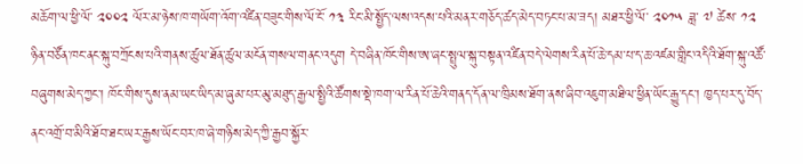མཆོག་ལ་ཕྱི་ལོ་ ༢༠༠༢ ལོར་མ་ཉེས་ཁ་གཡོག་འོག་འཛིན་བཟུང་གིས་ལོ་ངོ་ ༡༣ རིང་མི་སྤྱོད་ལས་འདས་པའི་མནར་གཅོད་ཚད་མེད་བཏང་པ་མ་ཟད། མཐར་ཕྱི་ལོ་ ༢༠༡༥ ཟླ་ ༧ ཚེས་ ༡༢ ཉིན་བཙོན་ཁང་ནང་སྐུ་བཀྲོངས་པའི་གནས་ཚུལ་ཐོན་ཚུལ་མངོན་གསལ་གནང་འདུག དེ་བཞིན་ཁོང་གིས་ཨ་ཞང་སྤྲུལ་སྐུ་བསྟན་འཛིན་བདེ་ལེགས་རིན་པོ་ཆེ་དམ་པ་ད་ཆ་འཛམ་གླིང་འདིའི་ཐོག་སྐུ་འཚོ་བཞུགས་མེད་ཀྱང་། ཁོང་གིས་དུས་ནམ་ཡང་ཡིད་མ་ཞུམ་པར་མུ་མཐུད་རྒྱལ་སྤྱིའི་ཚོགས་སྡེ་ཁག་ལ་རིན་པོ་ཆེའི་གནད་དོན་ལ་ཁྲིམས་ཐོག་ནས་ཞིབ་འཇུག་མཐིལ་ཕྱིན་ཡོང་རྒྱུ་དང་། ཁྱད་པར་དུ་བོད་ནང་འགྲོ་བ་མིའི་ཐོབ་ཐང་ཡར་རྒྱས་ཡོང་བར་ཁ་ཞེ་གཉིས་མེད་ཀྱི་རྒྱབ་སྐྱོར་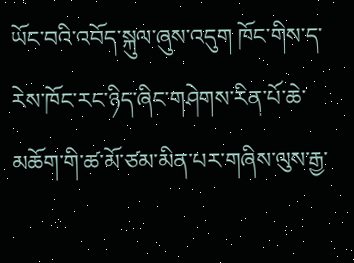ཡོང་བའི་འབོད་སྐུལ་ཞུས་འདུག ཁོང་གིས་ད་རེས་ཁོང་རང་ཉིད་ཞིང་གཤེགས་རིན་པོ་ཆེ་མཆོག་གི་ཚ་མོ་ཙམ་མིན་པར་གཞིས་ལུས་རྒྱ་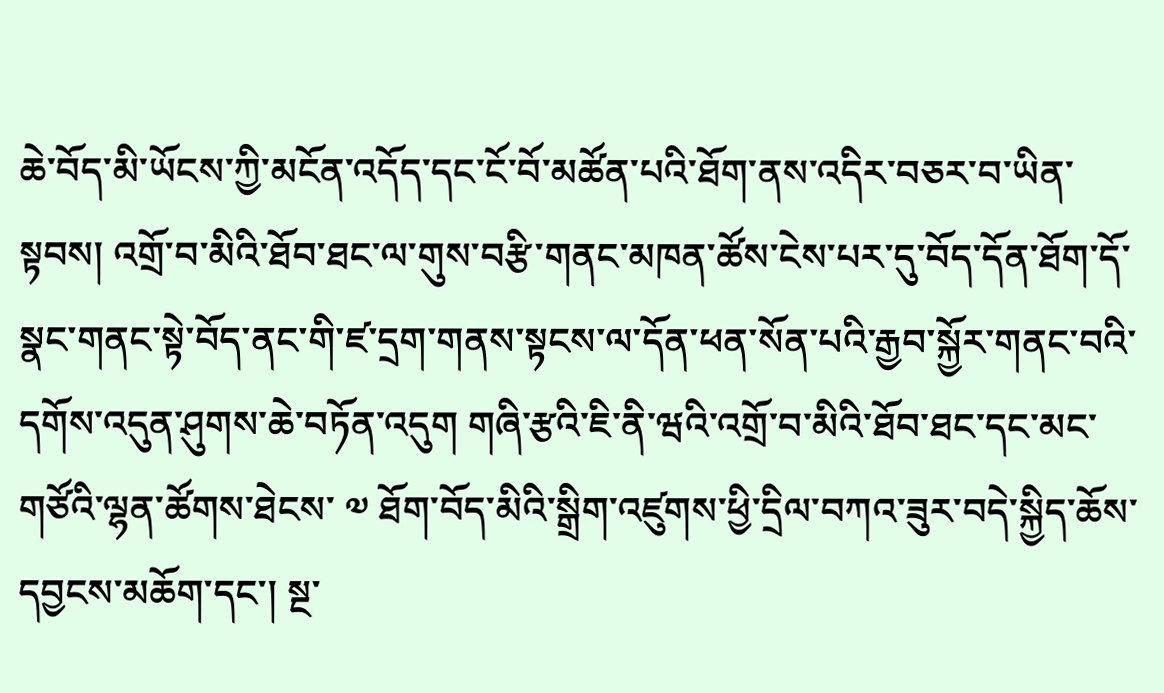ཆེ་བོད་མི་ཡོངས་ཀྱི་མངོན་འདོད་དང་ངོ་བོ་མཚོན་པའི་ཐོག་ནས་འདིར་བཅར་བ་ཡིན་སྟབས། འགྲོ་བ་མིའི་ཐོབ་ཐང་ལ་གུས་བརྩི་གནང་མཁན་ཚོས་ངེས་པར་དུ་བོད་དོན་ཐོག་དོ་སྣང་གནང་སྟེ་བོད་ནང་གི་ཛ་དྲག་གནས་སྟངས་ལ་དོན་ཕན་སོན་པའི་རྒྱབ་སྐྱོར་གནང་བའི་དགོས་འདུན་ཤུགས་ཆེ་བཏོན་འདུག གཞི་རྩའི་ཇི་ནི་ཝའི་འགྲོ་བ་མིའི་ཐོབ་ཐང་དང་མང་གཙོའི་ལྷན་ཚོགས་ཐེངས་ ༧ ཐོག་བོད་མིའི་སྒྲིག་འཛུགས་ཕྱི་དྲིལ་བཀའ་ཟུར་བདེ་སྐྱིད་ཆོས་དབྱངས་མཆོག་དང་། སྔ་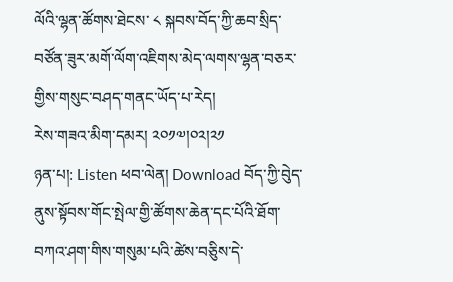ལོའི་ལྷན་ཚོགས་ཐེངས་ ༨ སྐབས་བོད་ཀྱི་ཆབ་སྲིད་བཙོན་ཟུར་མགོ་ལོག་འཇིགས་མེད་ལགས་ལྷན་བཅར་གྱིས་གསུང་བཤད་གནང་ཡོད་པ་རེད།
རེས་གཟའ་མིག་དམར། ༢༠༡༧།༠༢།༢༡
ཉན་པ།: Listen ཕབ་ལེན། Download བོད་ཀྱི་བེུད་ནུས་སྟོབས་གོང་སྤེལ་གྱི་ཚོགས་ཆེན་དང་པོའི་ཐོག་བཀའ་ཤག་གིས་གསུམ་པའི་ཚེས་བཅིུས་དེ་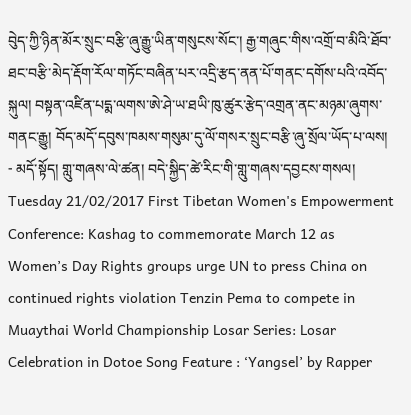བེུད་ཀྱི་ཉིན་མོར་སྲུང་བརྩི་ཞུ་རྒྱུ་ཡིན་གསུངས་སོང་། རྒྱ་གཞུང་གིས་འགྲོ་བ་མིའི་ཐོབ་ཐང་བརྩི་མེད་རྡོག་རོལ་གཏོང་བཞིན་པར་འདྲི་རྩད་ནན་པོ་གནང་དགོས་པའི་འབོད་སྐུལ། བསྟན་འཛིན་པདྨ་ལགས་ཨེ་ཤེ་ཡ་ཐཡི་ཁུ་ཚུར་རྩེད་འགྲན་ནང་མཉམ་ཞུགས་གནང་རྒྱུ། བོད་མདོ་དབུས་ཁམས་གསུམ་དུ་ལོ་གསར་སྲུང་བརྩི་ཞུ་སྲོལ་ཡོད་པ་ལས། - མདོ་སྟོད། གླུ་གཞས་ལེ་ཚན། བདེ་སྐྱིད་ཚེ་རིང་གི་གླུ་གཞས་དབྱངས་གསལ། Tuesday 21/02/2017 First Tibetan Women's Empowerment Conference: Kashag to commemorate March 12 as Women’s Day Rights groups urge UN to press China on continued rights violation Tenzin Pema to compete in Muaythai World Championship Losar Series: Losar Celebration in Dotoe Song Feature : ‘Yangsel’ by Rapper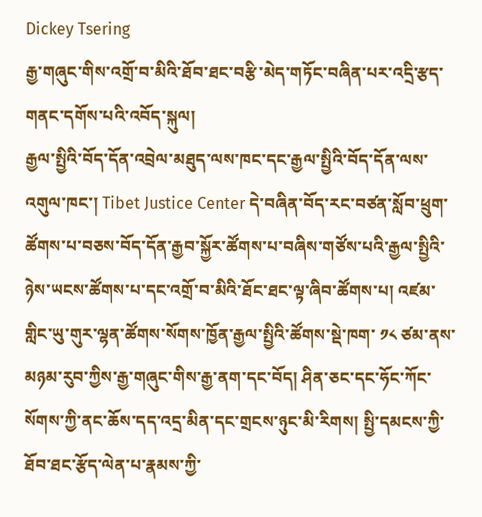Dickey Tsering
རྒྱ་གཞུང་གིས་འགྲོ་བ་མིའི་ཐོབ་ཐང་བརྩི་མེད་གཏོང་བཞིན་པར་འདྲི་རྩད་གནང་དགོས་པའི་འབོད་སྐུལ།
རྒྱལ་སྤྱིའི་བོད་དོན་འབྲེལ་མཐུད་ལས་ཁང་དང་རྒྱལ་སྤྱིའི་བོད་དོན་ལས་འགུལ་ཁང་། Tibet Justice Center དེ་བཞིན་བོད་རང་བཙན་སློབ་ཕྲུག་ཚོགས་པ་བཅས་བོད་དོན་རྒྱབ་སྐྱོར་ཚོགས་པ་བཞིས་གཙོས་པའི་རྒྱལ་སྤྱིའི་ཉེས་ཡངས་ཚོགས་པ་དང་འགྲོ་བ་མིའི་ཐོང་ཐང་ལྟ་ཞིབ་ཚོགས་པ། འཛམ་གླིང་ཡུ་གུར་ལྷན་ཚོགས་སོགས་ཁྱོན་རྒྱལ་སྤྱིའི་ཚོགས་སྡེ་ཁག་ ༡༨ ཙམ་ནས་མཉམ་རུབ་ཀྱིས་རྒྱ་གཞུང་གིས་རྒྱ་ནག་དང་བོད། ཤིན་ཅང་དང་ཧོང་ཀོང་སོགས་ཀྱི་ནང་ཆོས་དད་འདྲ་མིན་དང་གྲངས་ཉུང་མི་རིགས། སྤྱི་དམངས་ཀྱི་ཐོབ་ཐང་རྩོད་ལེན་པ་རྣམས་ཀྱི་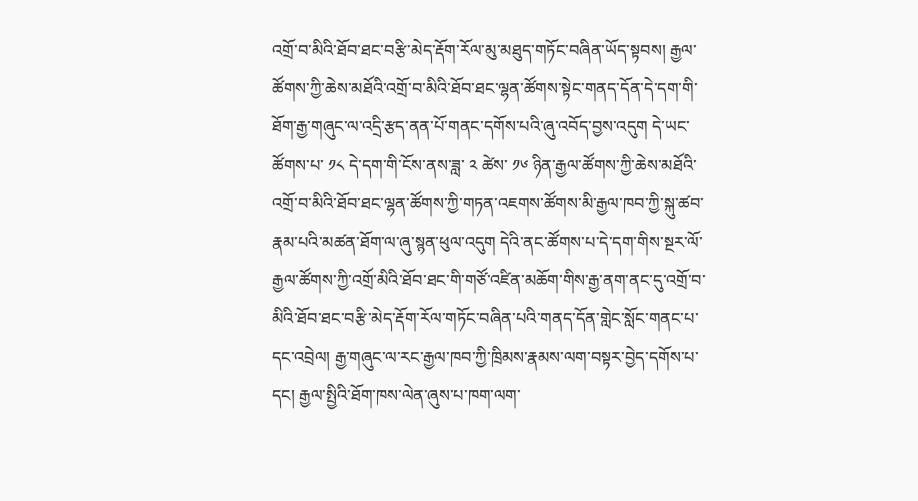འགྲོ་བ་མིའི་ཐོབ་ཐང་བརྩི་མེད་རྡོག་རོལ་མུ་མཐུད་གཏོང་བཞིན་ཡོད་སྟབས། རྒྱལ་ཚོགས་ཀྱི་ཆེས་མཐོའི་འགྲོ་བ་མིའི་ཐོབ་ཐང་ལྷན་ཚོགས་སྟེང་གནད་དོན་དེ་དག་གི་ཐོག་རྒྱ་གཞུང་ལ་འདྲི་རྩད་ནན་པོ་གནང་དགོས་པའི་ཞུ་འབོད་བྱས་འདུག དེ་ཡང་ཚོགས་པ་ ༡༨ དེ་དག་གི་ངོས་ནས་ཟླ་ ༢ ཚེས་ ༡༦ ཉིན་རྒྱལ་ཚོགས་ཀྱི་ཆེས་མཐོའི་འགྲོ་བ་མིའི་ཐོབ་ཐང་ལྷན་ཚོགས་ཀྱི་གཏན་འཇགས་ཚོགས་མི་རྒྱལ་ཁབ་ཀྱི་སྐུ་ཚབ་རྣམ་པའི་མཚན་ཐོག་ལ་ཞུ་སྙན་ཕུལ་འདུག དེའི་ནང་ཚོགས་པ་དེ་དག་གིས་སྔར་ལོ་རྒྱལ་ཚོགས་ཀྱི་འགྲོ་མིའི་ཐོབ་ཐང་གི་གཙོ་འཛིན་མཆོག་གིས་རྒྱ་ནག་ནང་དུ་འགྲོ་བ་མིའི་ཐོབ་ཐང་བརྩི་མེད་རྡོག་རོལ་གཏོང་བཞིན་པའི་གནད་དོན་གླེང་སློང་གནང་པ་དང་འབྲེལ། རྒྱ་གཞུང་ལ་རང་རྒྱལ་ཁབ་ཀྱི་ཁྲིམས་རྣམས་ལག་བསྟར་བྱེད་དགོས་པ་དང། རྒྱལ་སྤྱིའི་ཐོག་ཁས་ལེན་ཞུས་པ་ཁག་ལག་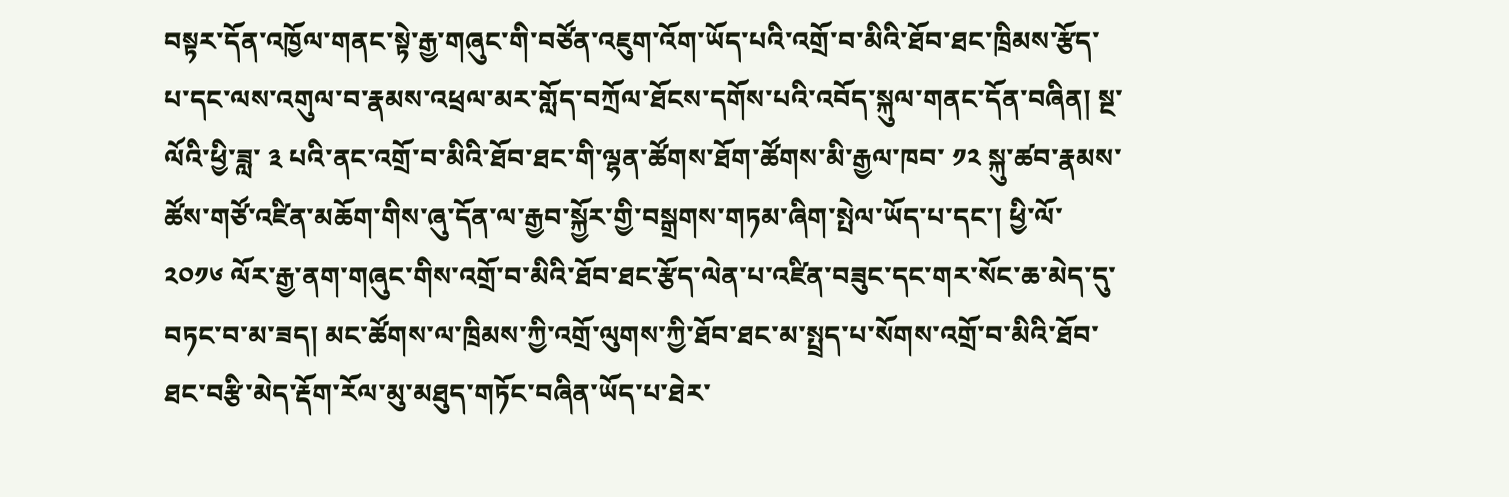བསྟར་དོན་འཁྱོལ་གནང་སྟེ་རྒྱ་གཞུང་གི་བཙོན་འཇུག་འོག་ཡོད་པའི་འགྲོ་བ་མིའི་ཐོབ་ཐང་ཁྲིམས་རྩོད་པ་དང་ལས་འགུལ་བ་རྣམས་འཕྲལ་མར་གློད་བཀྲོལ་ཐོངས་དགོས་པའི་འབོད་སྐུལ་གནང་དོན་བཞིན། སྔ་ལོའི་ཕྱི་ཟླ་ ༣ པའི་ནང་འགྲོ་བ་མིའི་ཐོབ་ཐང་གི་ལྷན་ཚོགས་ཐོག་ཚོགས་མི་རྒྱལ་ཁབ་ ༡༢ སྐུ་ཚབ་རྣམས་ཚོས་གཙོ་འཛིན་མཆོག་གིས་ཞུ་དོན་ལ་རྒྱབ་སྐྱོར་གྱི་བསྒྲགས་གཏམ་ཞིག་སྤེལ་ཡོད་པ་དང་། ཕྱི་ལོ་ ༢༠༡༦ ལོར་རྒྱ་ནག་གཞུང་གིས་འགྲོ་བ་མིའི་ཐོབ་ཐང་རྩོད་ལེན་པ་འཛིན་བཟུང་དང་གར་སོང་ཆ་མེད་དུ་བཏང་བ་མ་ཟད། མང་ཚོགས་ལ་ཁྲིམས་ཀྱི་འགྲོ་ལུགས་ཀྱི་ཐོབ་ཐང་མ་སྤྲད་པ་སོགས་འགྲོ་བ་མིའི་ཐོབ་ཐང་བརྩི་མེད་རྡོག་རོལ་མུ་མཐུད་གཏོང་བཞིན་ཡོད་པ་ཐེར་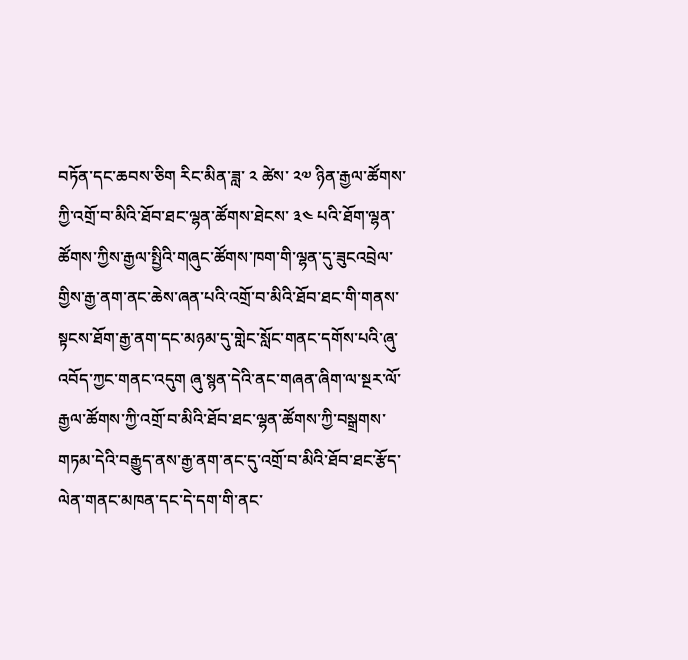བཏོན་དང་ཆབས་ཅིག རིང་མིན་ཟླ་ ༢ ཚེས་ ༢༧ ཉིན་རྒྱལ་ཚོགས་ཀྱི་འགྲོ་བ་མིའི་ཐོབ་ཐང་ལྷན་ཚོགས་ཐེངས་ ༣༤ པའི་ཐོག་ལྷན་ཚོགས་ཀྱིས་རྒྱལ་སྤྱིའི་གཞུང་ཚོགས་ཁག་གི་ལྷན་དུ་ཟུངའབྲེལ་གྱིས་རྒྱ་ནག་ནང་ཆེས་ཞན་པའི་འགྲོ་བ་མིའི་ཐོབ་ཐང་གི་གནས་སྟངས་ཐོག་རྒྱ་ནག་དང་མཉམ་དུ་གླེང་སློང་གནང་དགོས་པའི་ཞུ་འབོད་ཀྱང་གནང་འདུག ཞུ་སྙན་དེའི་ནང་གཞན་ཞིག་ལ་སྔར་ལོ་རྒྱལ་ཚོགས་ཀྱི་འགྲོ་བ་མིའི་ཐོབ་ཐང་ལྷན་ཚོགས་ཀྱི་བསྒྲགས་གཏམ་དེའི་བརྒྱུད་ནས་རྒྱ་ནག་ནང་དུ་འགྲོ་བ་མིའི་ཐོབ་ཐང་རྩོད་ལེན་གནང་མཁན་དང་དེ་དག་གི་ནང་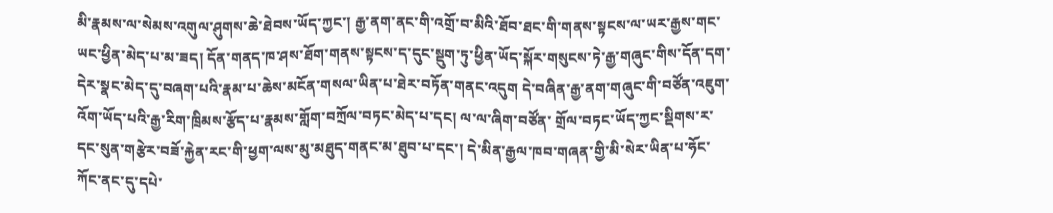མི་རྣམས་ལ་སེམས་འགུལ་ཤུགས་ཆེ་ཐེབས་ཡོད་ཀྱང་། རྒྱ་ནག་ནང་གི་འགྲོ་བ་མིའི་ཐོབ་ཐང་གི་གནས་སྟངས་ལ་ཡར་རྒྱས་གང་ཡང་ཕྱིན་མེད་པ་མ་ཟད། དོན་གནད་ཁ་ཤས་ཐོག་གནས་སྟངས་ད་དུང་སྡུག་ཏུ་ཕྱིན་ཡོད་སྐོར་གསུངས་ཏེ་རྒྱ་གཞུང་གིས་དོན་དག་དེར་སྣང་མེད་དུ་བཞག་པའི་རྣམ་པ་ཆེས་མངོན་གསལ་ཡིན་པ་ཐེར་བཏོན་གནང་འདུག དེ་བཞིན་རྒྱ་ནག་གཞུང་གི་བཙོན་འཇུག་འོག་ཡོད་པའི་རྒྱ་རིག་ཁྲིམས་རྩོད་པ་རྣམས་གློག་བཀྲོལ་བཏང་མེད་པ་དང། ལ་ལ་ཞིག་བཙོན་ གྲོལ་བཏང་ཡོད་ཀྱང་སྡིགས་ར་དང་སུན་གརྩེར་བཟོ་རྐྱེན་རང་གི་ཕྱག་ལས་མུ་མཐུད་གནང་མ་ཐུབ་པ་དང་། དེ་མིན་རྒྱལ་ཁབ་གཞན་གྱི་མི་སེར་ཡིན་པ་ཧོང་ཀོང་ནང་དུ་དཔེ་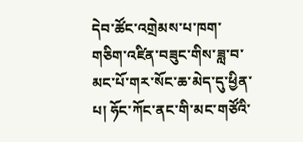དེབ་ཚོང་འགྲེམས་པ་ཁག་གཅིག་འཛིན་བཟུང་གིས་ཟླ་བ་མང་པོ་གར་སོང་ཆ་མེད་དུ་ཕྱིན་པ། ཧོང་ཀོང་ནང་གི་མང་གཙོའི་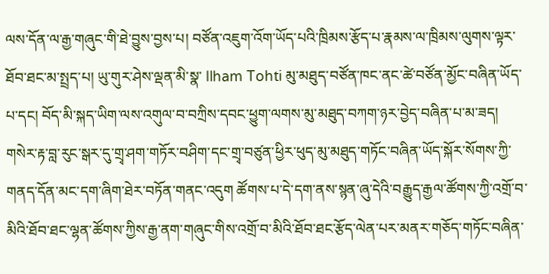ལས་དོན་ལ་རྒྱ་གཞུང་གི་ཐེ་བྱུས་བྱས་པ། བཙོན་འཇུག་འོག་ཡོད་པའི་ཁྲིམས་རྩོད་པ་རྣམས་ལ་ཁྲིམས་ལུགས་ལྟར་ཐོབ་ཐང་མ་སྤྲད་པ། ཡུ་གུར་ཤེས་ལྡན་མི་སྣ་ Ilham Tohti མུ་མཐུད་བཙོན་ཁང་ནང་ཚེ་བཙོན་མྱོང་བཞིན་ཡོད་པ་དང། བོད་མི་སྐད་ཡིག་ལས་འགུལ་བ་བཀྲིས་དབང་ཕྱུག་ལགས་མུ་མཐུད་བཀག་ཉར་བྱེད་བཞིན་པ་མ་ཟད། གསེར་རྟ་བླ་རུང་སྒར་དུ་གྲྭ་ཤག་གཏོར་བཤིག་དང་གྲྭ་བཙུན་ཕྱིར་ཕུད་མུ་མཐུད་གཏོང་བཞིན་ཡོད་སྐོར་སོགས་ཀྱི་གནད་དོན་མང་དག་ཞིག་ཐེར་བཏོན་གནང་འདུག ཚོགས་པ་དེ་དག་ནས་སྙན་ཞུ་དེའི་བརྒྱུད་རྒྱལ་ཚོགས་ཀྱི་འགྲོ་བ་མིའི་ཐོབ་ཐང་ལྷན་ཚོགས་ཀྱིས་རྒྱ་ནག་གཞུང་གིས་འགྲོ་བ་མིའི་ཐོབ་ཐང་རྩོད་ལེན་པར་མནར་གཅོད་གཏོང་བཞིན་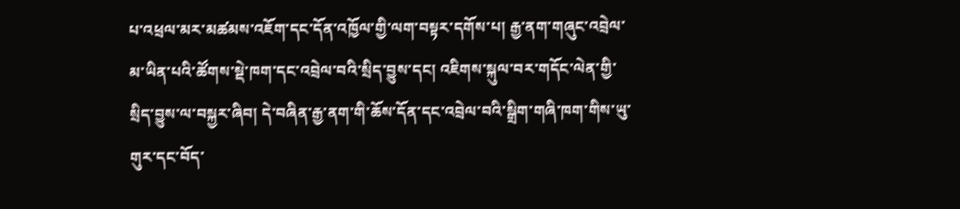པ་འཕྲལ་མར་མཚམས་འཇོག་དང་དོན་འཁྱོལ་གྱི་ལག་བསྟར་དགོས་པ། རྒྱ་ནག་གཞུང་འབྲེལ་མ་ཡིན་པའི་ཚོགས་སྡེ་ཁག་དང་འབྲེལ་བའི་སྲིད་བྱུས་དང། འཇིགས་སྐུལ་བར་གདོང་ལེན་གྱི་སྲིད་བྱུས་ལ་བསྐྱར་ཞིབ། དེ་བཞིན་རྒྱ་ནག་གི་ཆོས་དོན་དང་འབྲེལ་བའི་སྒྲིག་གཞི་ཁག་གིས་ཡུ་གུར་དང་བོད་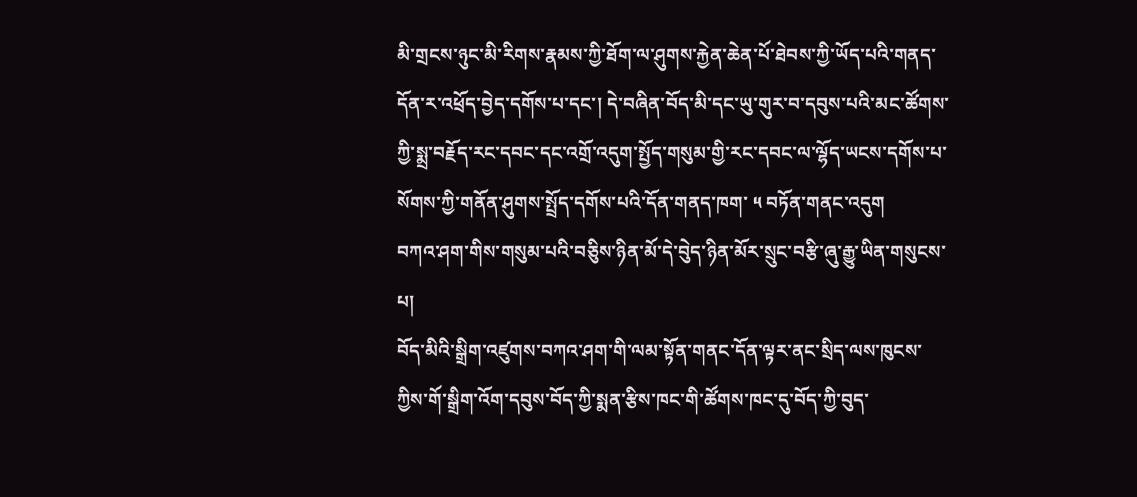མི་གྲངས་ཉུང་མི་རིགས་རྣམས་ཀྱི་ཐོག་ལ་ཤུགས་རྐྱེན་ཆེན་པོ་ཐེབས་ཀྱི་ཡོད་པའི་གནད་དོན་ར་འཕྲོད་བྱེད་དགོས་པ་དང་། དེ་བཞིན་བོད་མི་དང་ཡུ་གུར་བ་དབུས་པའི་མང་ཚོགས་ཀྱི་སྨྲ་བརྗོད་རང་དབང་དང་འགྲོ་འདུག་སྤྱོད་གསུམ་གྱི་རང་དབང་ལ་ལྷོད་ཡངས་དགོས་པ་སོགས་ཀྱི་གནོན་ཤུགས་སྤྲོད་དགོས་པའི་དོན་གནད་ཁག་ ༥ བཏོན་གནང་འདུག
བཀའ་ཤག་གིས་གསུམ་པའི་བཅིུས་ཉིན་མོ་དེ་བེུད་ཉིན་མོར་སྲུང་བརྩི་ཞུ་རྒྱུ་ཡིན་གསུངས་པ།
བོད་མིའི་སྒྲིག་འཛུགས་བཀའ་ཤག་གི་ལམ་སྟོན་གནང་དོན་ལྟར་ནང་སྲིད་ལས་ཁུངས་ཀྱིས་གོ་སྒྲིག་འོག་དབུས་བོད་ཀྱི་སྨན་རྩིས་ཁང་གི་ཚོགས་ཁང་དུ་བོད་ཀྱི་བུད་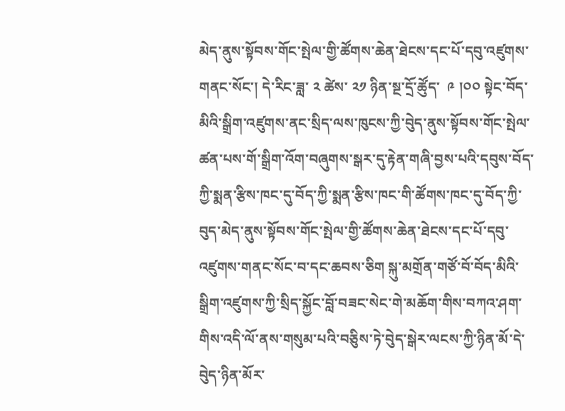མེད་ནུས་སྟོབས་གོང་སྤེལ་གྱི་ཚོགས་ཆེན་ཐེངས་དང་པོ་དབུ་འཛུགས་གནང་སོང་། དེ་རིང་ཟླ་ ༢ ཚེས་ ༢༡ ཉིན་སྔ་དྲོ་ཚོུད་  ༩ །༠༠ སྟེང་བོད་མིའི་སྒྲིག་འཛུགས་ནང་སྲིད་ལས་ཁུངས་ཀྱི་བེུད་ནུས་སྟོབས་གོང་སྤེལ་ཚན་པས་གོ་སྒྲིག་འོག་བཞུགས་སྒར་དུ་རྟེན་གཞི་བྱས་པའི་དབུས་བོད་ཀྱི་སྨན་རྩིས་ཁང་དུ་བོད་ཀྱི་སྨན་རྩིས་ཁང་གི་ཚོགས་ཁང་དུ་བོད་ཀྱི་བུད་མེད་ནུས་སྟོབས་གོང་སྤེལ་གྱི་ཚོགས་ཆེན་ཐེངས་དང་པོ་དབུ་འཛུགས་གནང་སོང་བ་དང་ཆབས་ཅིག སྐུ་མགྲོན་གཙོ་བོ་བོད་མིའི་སྒྲིག་འཛུགས་ཀྱི་སྲིད་སྐྱོང་བློ་བཟང་སེང་གེ་མཆོག་གིས་བཀའ་ཤག་གིས་འདི་ལོ་ནས་གསུམ་པའི་བཅིུས་ཏེ་བེུད་སྒེར་ལངས་ཀྱི་ཉིན་མོ་དེ་བེུད་ཉིན་མོར་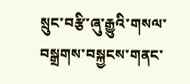སྲུང་བརྩི་ཞུ་རྒྱུའི་གསལ་བསྒྲགས་བསྐྱངས་གནང་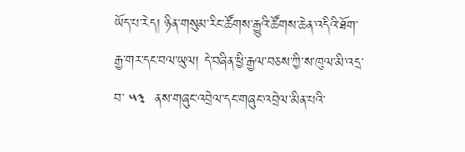ཡོད་པ་རེད། ཉིན་གསུམ་རིང་ཚོགས་རྒྱུའི་ཚོགས་ཆེན་འདིའི་ཐོག་རྒྱ་གར་དང་བལ་ཡུལ། དེ་བཞིན་ཕྱི་རྒྱལ་བཅས་ཀྱི་ས་ཁུལ་མི་འདྲ་བ་ ༥༣  ནས་གཞུང་འབྲེལ་དང་གཞུང་འབྲེལ་མིན་པའི་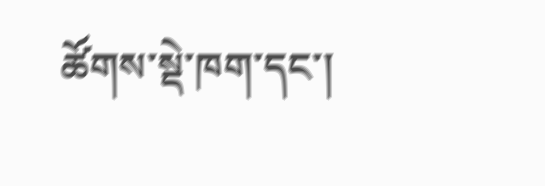ཚོགས་སྡེ་ཁག་དང་།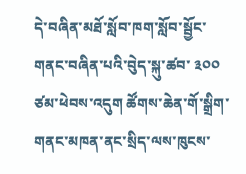དེ་བཞིན་མཐོ་སློབ་ཁག་སློབ་སྦྱོང་གནང་བཞིན་པའི་བེུད་སྐུ་ཚབ་ ༣༠༠ ཙམ་ཕེབས་འདུག ཚོགས་ཆེན་གོ་སྒྲིག་གནང་མཁན་ནང་སྲིད་ལས་ཁུངས་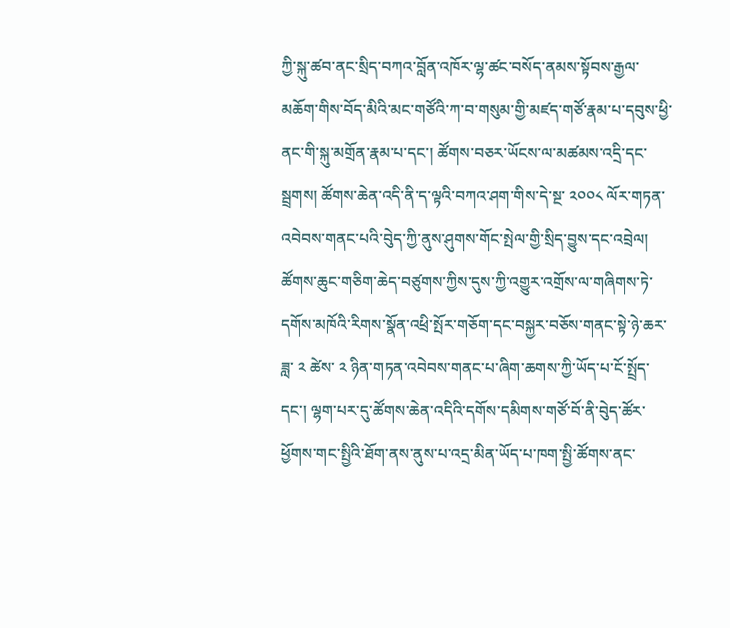ཀྱི་སྐུ་ཚབ་ནང་སྲིད་བཀའ་བློན་འཁོར་ལྷ་ཚང་བསོད་ནམས་སྟོབས་རྒྱལ་མཆོག་གིས་བོད་མིའི་མང་གཙོའི་ཀ་བ་གསུམ་གྱི་མཛད་གཙོ་རྣམ་པ་དབུས་ཕྱི་ནང་གི་སྐུ་མགྲོན་རྣམ་པ་དང་། ཚོགས་བཅར་ཡོངས་ལ་མཚམས་འདྲི་དང་སྦྲགས། ཚོགས་ཆེན་འདི་ནི་ད་ལྟའི་བཀའ་ཤག་གིས་དེ་སྔ་ ༢༠༠༨ ལོར་གཏན་འབེབས་གནང་པའི་བེུད་ཀྱི་ནུས་ཤུགས་གོང་སྤེལ་གྱི་སྲིད་བྱུས་དང་འབྲེལ། ཚོགས་ཆུང་གཅིག་ཆེད་བཙུགས་ཀྱིས་དུས་ཀྱི་འགྱུར་འགྲོས་ལ་གཞིགས་ཏེ་དགོས་མཁོའི་རིགས་སྣོན་འཕྲི་སྤོར་གཅོག་དང་བསྐྱར་བཅོས་གནང་སྟེ་ཉེ་ཆར་ཟླ་ ༢ ཚེས་ ༢ ཉིན་གཏན་འབེབས་གནང་པ་ཞིག་ཆགས་ཀྱི་ཡོད་པ་ངོ་སྤྲོད་དང་། ལྷག་པར་དུ་ཚོགས་ཆེན་འདིའི་དགོས་དམིགས་གཙོ་བོ་ནི་བེུད་ཚོར་ཕྱོགས་གང་སྤྱིའི་ཐོག་ནས་ནུས་པ་འདྲ་མིན་ཡོད་པ་ཁག་སྤྱི་ཚོགས་ནང་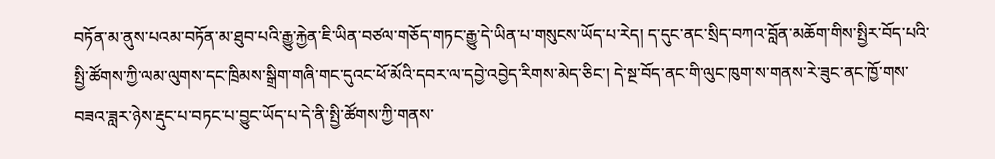བཏོན་མ་ནུས་པའམ་བཏོན་མ་ཐུབ་པའི་རྒྱུ་རྐྱེན་ཇི་ཡིན་བཙལ་གཅོད་གཏང་རྒྱུ་དེ་ཡིན་པ་གསུངས་ཡོད་པ་རེད། ད་དུང་ནང་སྲིད་བཀའ་བློན་མཆོག་གིས་སྤྱིར་བོད་པའི་སྤྱི་ཚོགས་ཀྱི་ལམ་ལུགས་དང་ཁྲིམས་སྒྲིག་གཞི་གང་དུའང་ཕོ་མོའི་དབར་ལ་དབྱེ་འབྱེད་རིགས་མེད་ཅིང་། དེ་སྔ་བོད་ནང་གི་ལུང་ཁུག་ས་གནས་རེ་ཟུང་ནང་ཁྱོ་གས་བཟའ་ཟླར་ཉེས་རྡུང་པ་བཏང་པ་བྱུང་ཡོད་པ་དེ་ནི་སྤྱི་ཚོགས་ཀྱི་གནས་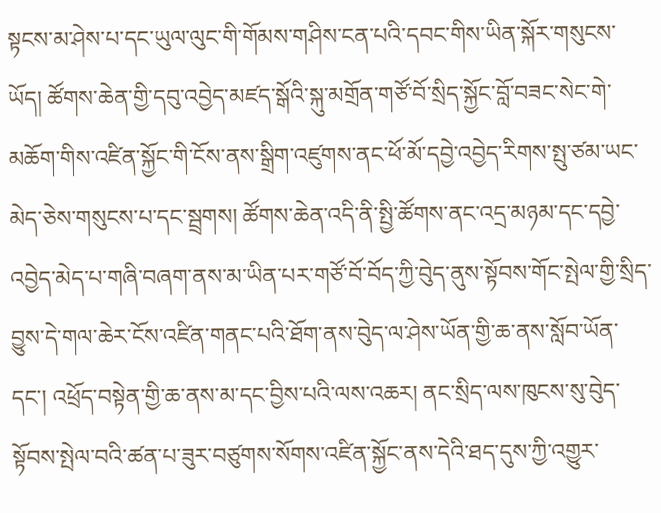སྟངས་མ་ཤེས་པ་དང་ཡུལ་ལུང་གི་གོམས་གཤིས་ངན་པའི་དབང་གིས་ཡིན་སྐོར་གསུངས་ཡོད། ཚོགས་ཆེན་གྱི་དབུ་འབྱེད་མཛད་སྒོའི་སྐུ་མགྲོན་གཙོ་བོ་སྲིད་སྐྱོང་བློ་བཟང་སེང་གེ་མཆོག་གིས་འཛིན་སྐྱོང་གི་ངོས་ནས་སྒྲིག་འཛུགས་ནང་ཕོ་མོ་དབྱེ་འབྱེད་རིགས་སྤུ་ཙམ་ཡང་མེད་ཅེས་གསུངས་པ་དང་སྦྲགས། ཚོགས་ཆེན་འདི་ནི་སྤྱི་ཚོགས་ནང་འདྲ་མཉམ་དང་དབྱེ་འབྱེད་མེད་པ་གཞི་བཞག་ནས་མ་ཡིན་པར་གཙོ་བོ་བོད་ཀྱི་བེུད་ནུས་སྟོབས་གོང་སྤེལ་གྱི་སྲིད་བྱུས་དེ་གལ་ཆེར་ངོས་འཛིན་གནང་པའི་ཐོག་ནས་བེུད་ལ་ཤེས་ཡོན་གྱི་ཆ་ནས་སློབ་ཡོན་དང་། འཕྲོད་བསྟེན་གྱི་ཆ་ནས་མ་དང་བྱིས་པའི་ལས་འཆར། ནང་སྲིད་ལས་ཁུངས་སུ་བེུད་སྟོབས་སྤེལ་བའི་ཚན་པ་ཟུར་བཙུགས་སོགས་འཛིན་སྐྱོང་ནས་དེའི་ཐད་དུས་ཀྱི་འགྱུར་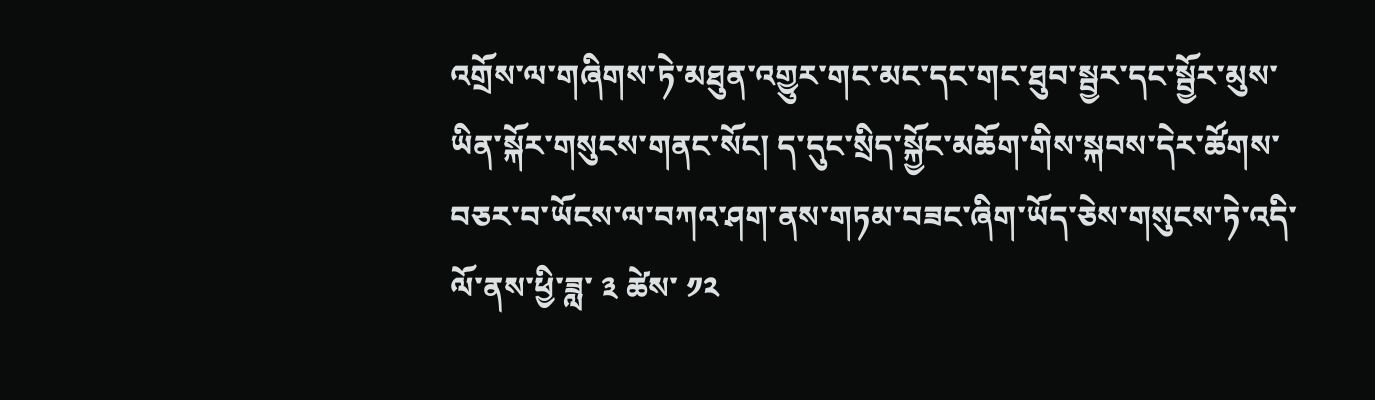འགྲོས་ལ་གཞིགས་ཏེ་མཐུན་འགྱུར་གང་མང་དང་གང་ཐུབ་སྦྱར་དང་སྦྱོར་མུས་ཡིན་སྐོར་གསུངས་གནང་སོང། ད་དུང་སྲིད་སྐྱོང་མཆོག་གིས་སྐབས་དེར་ཚོགས་བཅར་བ་ཡོངས་ལ་བཀའ་ཤག་ནས་གཏམ་བཟང་ཞིག་ཡོད་ཅེས་གསུངས་ཏེ་འདི་ལོ་ནས་ཕྱི་ཟླ་ ༣ ཚེས་ ༡༢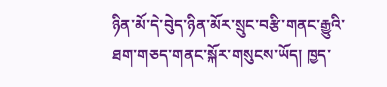ཉིན་མོ་དེ་བེུད་ཉིན་མོར་སྲུང་བརྩི་གནང་རྒྱུའི་ཐག་གཅད་གནང་སྐོར་གསུངས་ཡོད། ཁྱད་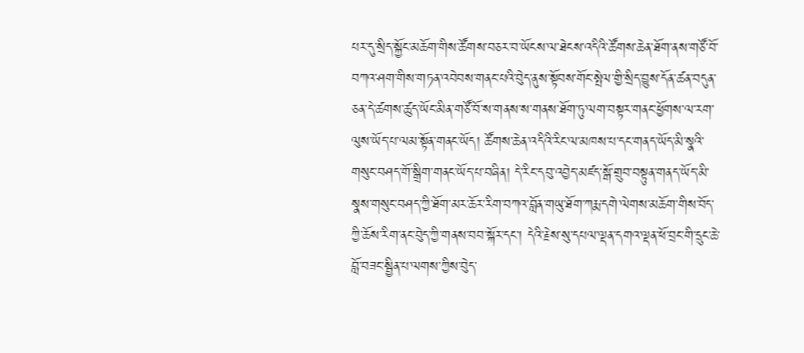པར་དུ་སྲིད་སྐྱོང་མཆོག་གིས་ཚོགས་བཅར་བ་ཡོངས་ལ་ཐེངས་འདིའི་ཚོགས་ཆེན་ཐོག་ནས་གཙོ་བོ་བཀའ་ཤག་གིས་གཏན་འབེབས་གནང་པའི་བེུད་ནུས་སྟོབས་གོང་སྤེལ་གྱི་སྲིད་བྱུས་དོན་ཚན་བདུན་ཅན་དེ་ཚགས་ཚུད་ཡོང་མིན་གཙོ་བོ་ས་གནས་ས་གནས་ཐོག་ཏུ་ལག་བསྟར་གནང་ཕྱོགས་ལ་རག་ལུས་ཡོད་པ་ལམ་སྟོན་གནང་ཡོད། ཚོགས་ཆེན་འདིའི་རིང་ལ་མཁས་པ་དང་གནད་ཡོད་མི་སྣའི་གསུང་བཤད་གོ་སྒྲིག་གནང་ཡོད་པ་བཞིན། དེ་རིང་དབུ་འབྱེད་མཛད་སྒོ་གྲུབ་བསྟུན་གནད་ཡོད་མི་སྣས་གསུང་བཤད་ཀྱི་ཐོག་མར་ཆོར་རིག་བཀའ་བློན་གཡུ་ཐོག་ཀརྨ་དགེ་ལེགས་མཆོག་གིས་བོད་ཀྱི་ཆོས་རིག་ནང་བེུད་ཀྱི་གནས་བབ་སྐོར་དང་། དེའི་རྗེས་སུ་དཔལ་ལྡན་དགའ་ལྡན་ཕོ་བྲང་གི་དྲུང་ཆེ་བློ་བཟང་སྦྱིན་པ་ལགས་ཀྱིས་བེུད་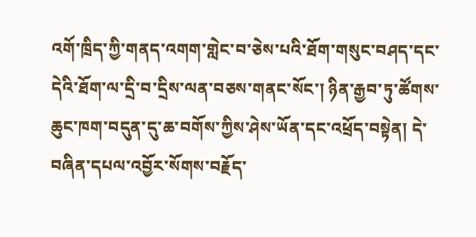འགོ་ཁྲིད་ཀྱི་གནད་འགག་གླེང་བ་ཅེས་པའི་ཐོག་གསུང་བཤད་དང་དེའི་ཐོག་ལ་དྲི་བ་དྲིས་ལན་བཅས་གནང་སོང་། ཉིན་རྒྱབ་ཏུ་ཚོགས་ཆུང་ཁག་བདུན་དུ་ཆ་བགོས་ཀྱིས་ཤེས་ཡོན་དང་འཕྲོད་བསྟེན། དེ་བཞིན་དཔལ་འབྱོར་སོགས་བརྗོད་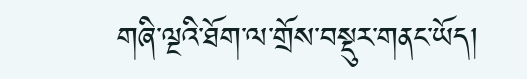གཞི་ལྔའི་ཐོག་ལ་གྲོས་བསྡུར་གནང་ཡོད།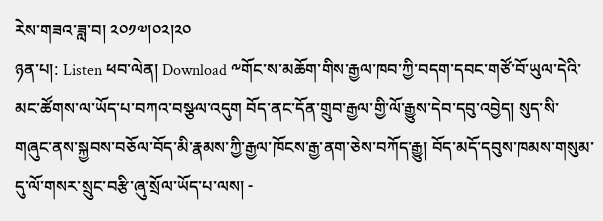རེས་གཟའ་ཟླ་བ། ༢༠༡༧།༠༢།༢༠
ཉན་པ།: Listen ཕབ་ལེན། Download ༸གོང་ས་མཆོག་གིས་རྒྱལ་ཁབ་ཀྱི་བདག་དབང་གཙོ་བོ་ཡུལ་དེའི་མང་ཚོགས་ལ་ཡོད་པ་བཀའ་བསྩལ་འདུག བོད་ནང་དོན་གྲུབ་རྒྱལ་གྱི་ལོ་རྒྱུས་དེབ་དབུ་འབྱེད། སུད་སི་གཞུང་ནས་སྐྱབས་བཅོལ་བོད་མི་རྣམས་ཀྱི་རྒྱལ་ཁོངས་རྒྱ་ནག་ཅེས་བཀོད་རྒྱུ། བོད་མདོ་དབུས་ཁམས་གསུམ་དུ་ལོ་གསར་སྲུང་བརྩི་ཞུ་སྲོལ་ཡོད་པ་ལས། -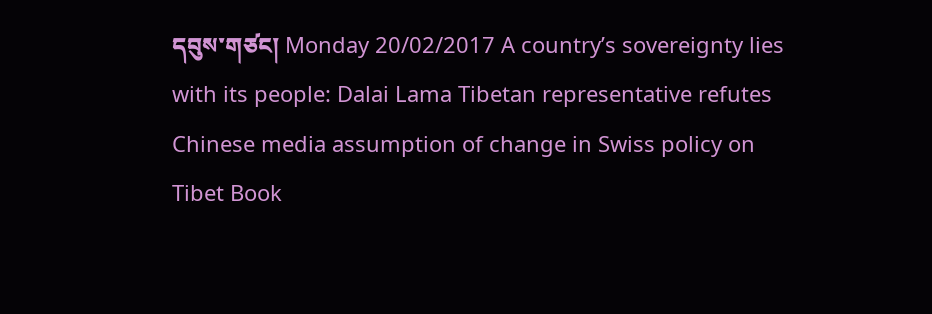དབུས་གཙང། Monday 20/02/2017 A country’s sovereignty lies with its people: Dalai Lama Tibetan representative refutes Chinese media assumption of change in Swiss policy on Tibet Book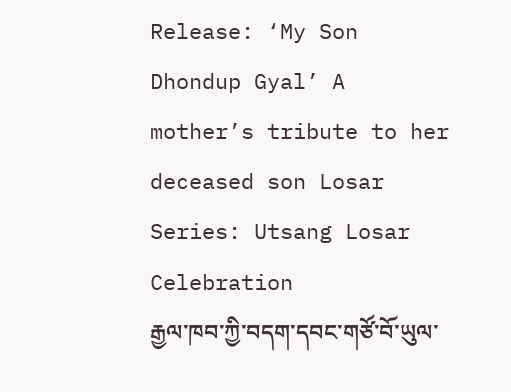Release: ‘My Son Dhondup Gyal’ A mother’s tribute to her deceased son Losar Series: Utsang Losar Celebration
རྒྱལ་ཁབ་ཀྱི་བདག་དབང་གཙོ་བོ་ཡུལ་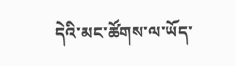དེའི་མང་ཚོགས་ལ་ཡོད་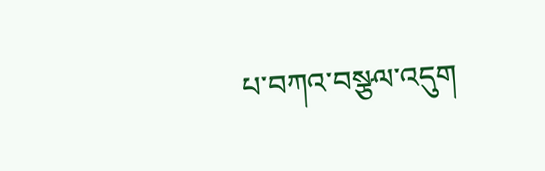པ་བཀའ་བསྩལ་འདུག